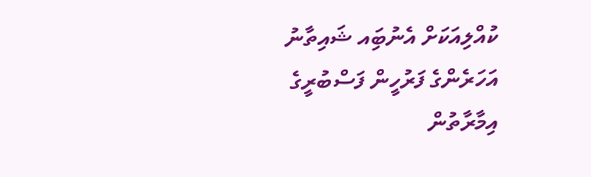ކުއްލިއަކަށް އެނުބަިއ ޝައިތާނު އަހަރެންގެ ފަރުހީން ފަސްބުރީގެ އިމާރާތުން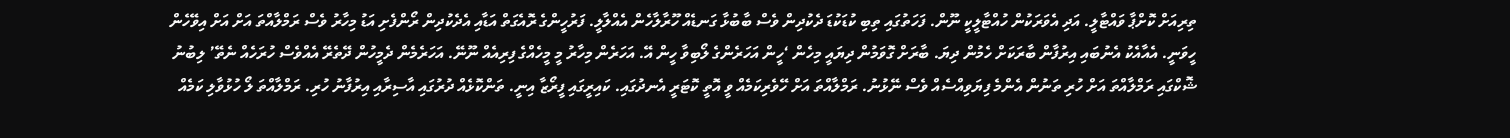ތިރިއަށް ކޮށްޕާ ވައްޓާލީ. އަދި އެވަރަކުން ހުއްޓާލީކީ ނޫން. ފަހަތުގައި ތިބި ކުޑަކުޑަ ދެކުދިން ވެސް ބާބުޅާ ގަނޑެއް ހޫރާލާހެން އެއްލާލީ. ފަރުހީންގެ ރޮއެގަތް އަޑާއި އެދެކުދިން ރޯންފެށި އަޑު މިހާރު ވެސް ރަމްލާއްތަ އަށް އަށް އިވޭހެން ހީވަނީ. އެއާއެކު އެނުބައި އިރުފާން ބާރަކަށް ހެމުން ދިޔަ. ބާރަށް ގޮވަމުން ދިޔައީ މިހެން ‘ހީން އަހަރެންގެ ލޯބިވާ ހީން އޭ. އަހަރެން މިހާރު މީ މީހެއްގެ ފިރިއެއް ނޫނޭ. އަހަރެމެން ދެމީހުން ދޭތެރޭ އެއްވެސް ހުރަހެއް ނެތޭ’ ލިބުނު ޝޮކްގައި ރަމްލާއްތަ އަށް ހުރި ތަނުން އެންމެ ފިޔަވިއްސެއް ވެސް ނޭޅުނު. ރަމްލާއްތަ އަށް ހޭވެރިކަމެއް ވީ އޮތީ ކޮޓަރީ އެނދުގައި. ކައިރީގައި ފީރޯޒާ އިނީ. ތަންކޮޅެއް ދުރުގައި އާސިރާއި އިރުފާނު ހުރި. ރަމްލާއްތަ ލޯ ހުޅުވާލި ކަމެއް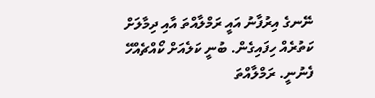ނޭނގެ އިރުފާނު އައީ ރަމްލާއްތަ އާއި ދިމާލަށް ކަތުރެއް ހިފައިގެން. ބުނީ ކަލެއަށް ކޯއްޗެއްހޭ ފެނުނީ. ރަމްލާއްތަ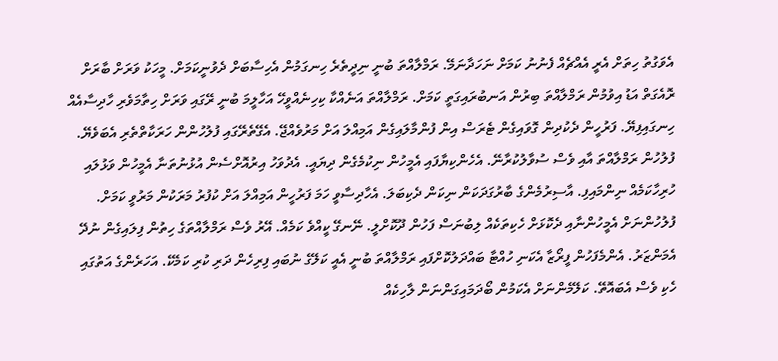އެވަގުތު ހިތަށް އެރީ އެއްޗެއް ފެނުނު ކަމަށް ނަހަދާނަމޭ. ރަމްލާއްތަ ބުނީ ނިދީތެރެ ހިނގަމުން އެހިސާބަށް ދެވުނީކަމަށް. މީހަކު ވަރަށް ބާރަށް ރޮއެގަތް އަޑު އިވުމުން ރަމްލާއްތަ ބިރުން އަނބުރައިގަތީ ކަމަށް. ރަމްލާއްތަ އަނެއްކާ ކިހިނެއްވީހޭ އަހާލީމަ ބުނީ ރޭގައި ވަރަށް ހިތާމަވެރި ހާދިސާއެއް ހިނގައިފިޔޭ. ފަރުހީން ދެކުދިން ގޮވައިގެން ޓެރަސް އިން ފުންމާލައިގެން އަމިއްލަ އަށް މަރުވެއްޖޭ. އެގޭތެރޭގައި ފުލުހުންން ހަރަކާތްތެރި އެބަވެޔޭ. ފުލުހުން ރަމްލާއްތަ އާއި ވެސް ސުވާލުކުރާނޭ. އެހެންކިޔާފައި އެމީހުން ނިކުމެގެން ދިޔައީ. އެދުވަހު އިރުއޮށްސެން އުޅުނުތަނާ އެމީހުން ވަޅުލައި ހުރިހާކަމެއް ނިންމައިފި. އާސިރުމެންގެ ބާރުގަދަކަން ނިކަން ދެކިބަލަ. އެހާދިސާވީ ހަމަ ފަރުހީން އަމިއްލަ އަށް ކުފުރު މަރަކުން މަރުވީ ކަމަށް. ފުލުހުންނަށް އެމީހުންނާއި ދެކޮޅަށް ހެކިތަކެއް ލިބުނަސް ފަހުން ދޫކޮށްލީ. ނޭނގޭ ކީއްވެ ކަމެއް. އޭރު ވެސް ރަމްލާއްތަގެ ހިތުން ފިލައިގެން ނުދޭ އެމަންޒަރު. އެންމެފަހުން ފީރޯޒާ އެކަނި ހުއްޓާ ބައްދަލުކޮށްފައި ރަމްލާއްތަ ބުނީ އެއީ ކަލޭގެ ނުބައި ފިރިހެން ދަރި ކުރި ކަމެކޭ. އަހަރެންގެ އަތުގައި ހެކި ވެސް އެބައޮތޭ. ކަލޭމެންނަށް އެކަމުން ބޯދަމައިގަންނަން ލާހިކެއް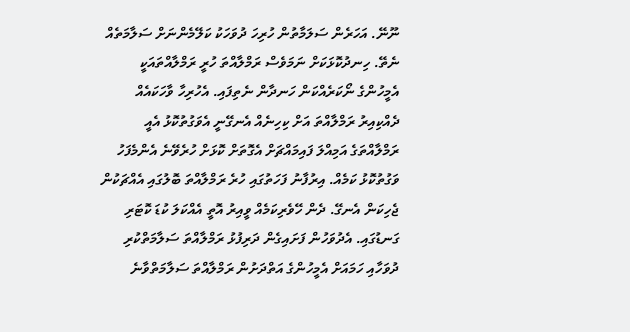ނޫނޭ. އަހަރެން ސަލަމާތުން ހުރިހަ ދުވަހަކު ކަލޭމެންނަށް ސަލާމަތެއް ނެތޭ. ހިނދުކޮޅަކަށް ނަމަވެސް ރަމްލާއްތަ ހުރީ ރަމްލާއްތައަކީ އެމީހުންގެ ނޯކަރެއްކަން ހަނދާން ނެތިފައި. އެހުރިހާ ވާހަކައެއް ދެއްކިއިރު ރަމްލާއްތަ އަށް ކިހިނެއް އެނގޭނީ އެވަގުތުކޮޅު އެއީ ރަމްލާއްތަގެ އަމިއްލަ ފައިމައްޗަށް އެގޮތަށް ކޮޅަށް ހުރެވޭނެ އެންމެފަހު ވަގުތުކޮޅު ކަމެއް. އިރުފާނު ފަހަތުގައި ހުރެ ރަމްލާއްތަ ބޮލުގައި އެއްޗަކުން ޖެހިކަން އެނގޭ. ދެން ހޭވެރިކަމެއް ވީއިރު އޮތީ އެއްކަލަ ކުޑަ ކޮޓަރި ގަނޑުގައި. އެދުވަހުން ފަށައިގެން ދަރިފުޅު ރަމްލާއްތަ ސަލާމަތްކުރި ދުވަހާއި ހަމައަށް އެމީހުންގެ އަތްދަށުން ރަމްލާއްތަ ސަލާމަތްވާނެ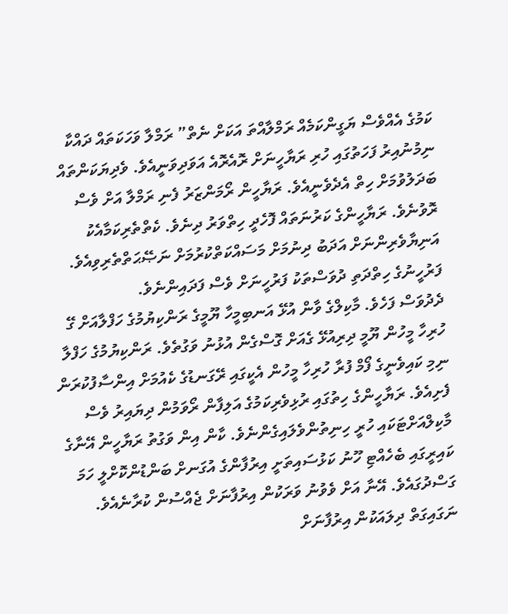ކަމުގެ އެއްވެސް ޔަގީންކަމެއް ރަމްލާއްތަ އަކަށް ނެތް” ރަމްލާ ވަހަކަތައް ދައްކާ ނިމުނުއިރު ފަހަތުގައި ހުރި ރަޔާހީނަށް ރޮއެރޮއެ އަވަދިވަނީއެވެ. ވެދިޔަކަންތައް ބަދަލުވުމަށް ހިތް އެދެވެނީއެވެ. ރަޔާހީން ރޯމަންޒަރު ފެނި ރަމްލާ އަށް ވެސް ރޮވުނެވެ. ރަޔާހީންގެ ކަރުނަތައް ފޮހެދީ ހިތްވަރު ދިނެވެ. ކެތްތެރިކަމާއެކު އަނިޔާވެރިންނަށް އަދަބު ދިނުމަށް މަސައްކަތްކުރުމަށް ނަޞޭޙަތްތެރިވިއެވެ. ފަރުހީނުގެ ހިތްދަތި ދުވަސްތަކު ފަރުހީނަށް ވެސް ފަދައިންނެވެ.
ދެދުވަސް ފަހެވެ. މާކިލްގެ ވާން އުޅޭ އަނބިމީހާ ޔޫމީގެ ރަންކިޔުމުގެ ހަފްލާއަށް ގޭ ހުރިހާ މީހުން ޔޫމީ ދިރިއުޅޭ ގެއަށް ގޮސްގެން އުޅުނު ވަގުތެވެ. ރަންކިޔުމުގެ ހަފްލާ ނިމި ކައިވެނީގެ ފޯމް ފުރާ ހުރިހާ މީހުން އެކީގައި ރޭގަނޑުގެ ކެއުމަށް އިންސާފުކުރަން ފެށިއެވެ. ރަޔާހީންގެ ހިތުގައި ރުޅިވެރިކަމުގެ އަލިފާން ރޯވަމުން ދިޔައިރު ވެސް މާކިލްއަށްޓަކައި ހުރީ ހިނިތުންވެލައިގެންނެވެ. ކާން އިން ވަގުތު ރަޔާހީން އޭނާގެ ކައިރީގައި ބެހެއްޓި ހޫނު ކަޅުސައިތަށީ އިރުފާންގެ އުގަނށް ބަންޑުންކޮށްލީ ހަމަ ގަސްދުގައެވެ. އޭނާ އަށް ވެވުނު ވަރަކުން އިރުފާނަށް ޖެއްސުން ކުރާނެއެވެ. ނަގައިގަތް ދިލައަކުން އިރުފާނަށް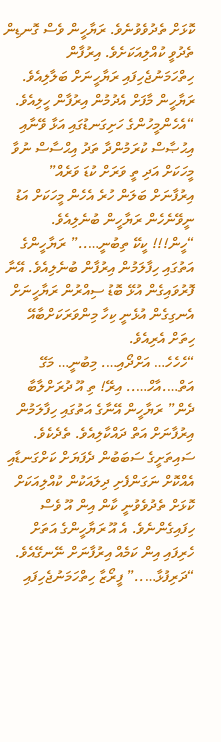ކޮޅަށް ތެދުވެވުނެވެ. ރަޔާހީން ވެސް ގޮނޑިން ތެދުވީ ކުއްލިއަކަށެވެ. އިރުފާން ހިތްހަމަނުޖެހިފައި ރަޔާހީނަށް ބަލާލިއެވެ. ރަޔާހީން މާފަށް އެދުމުން އިރުފާން ހީލިއެވެ.
“އެހެންމީހުންގެ ހަށިގަނޑުގައި އަޅާ ވޭނާއި އިޙުޞާސް ކުރަމުންދާ ތަދު އިޙްސާސް ނުވާ މީހަކަށް އަދި ތީ ވަރަށް ކުޑަ ވަރެއް” އިރުފާނަށް ބަލަން ހުރެ އެހެން މީހަކަށް އަޑު ނީވޭނެހެން ރަޔާހީން ބުނެލިއެވެ.
“ހީން!!! ކީކޭ ތިބުނީ…..” ރަޔާހީންގެ އަތުގައި ހިފާލަމުން އިރުފާން ބުނެލިއެވެ. އޭނާ ފޮރުވައިގެން އުޅޭ ބޮޑު ސިއްރުން ރަޔާހީނަށް އެނގިގެން އުޅެނީ ކިހާ މިންވަރަކަށްބާއޭ ހިތަށް އެރިއެވެ.
“ހެހެހެ… އަށްދޯއި…. މިބުނީ… މަގޭ އަތް….އާހް….. އިރޭ! ތި އޫ ދުރަށްލާބާ ދެން” ރަޔާހީން އޭނާގެ އަތުގައި ހިފާލަމުން އިރުފާނަށް އަތް ދައްކާލިއެވެ. ތެދެކެވެ. ސައިތަށީގެ ސަބަބުން ދެފަޔަށް ކަށްގަނޑާއި އެއްކޮށް ނަގަންފެށި ދިލައަކުން ކުއްލިއަކަށް ކޮޅަށް ތެދުވެވުނީ ކާން އިން އޫ ވެސް ހިފައިގެންނެވެ. އެ އޫ ރަޔާހީންގެ އަތަށް ހެރިފައި އިން ކަމެއް އިރުފާނަށް ނޭނގޭއެވެ.
“ދަރިފުޅާ…..” ފީރޯޒާ ހިތްހަމަނުޖެހިފައި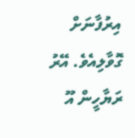އިރުފާނަށް ގޮވާލިއެވެ. އޭރު ރަޔާހީން އޫ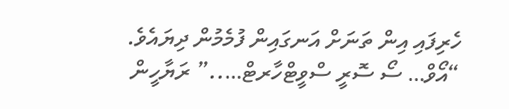ހެރިފައި އިން ތަނަށް އަނގައިން ފުމެމުން ދިޔައެވެ.
“އޯވް… ސޯ ސޮރީ ސްވީޓްހާރޓް…..” ރަޔާހީން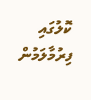ކޮލުގައި ފިރުމާލަމުން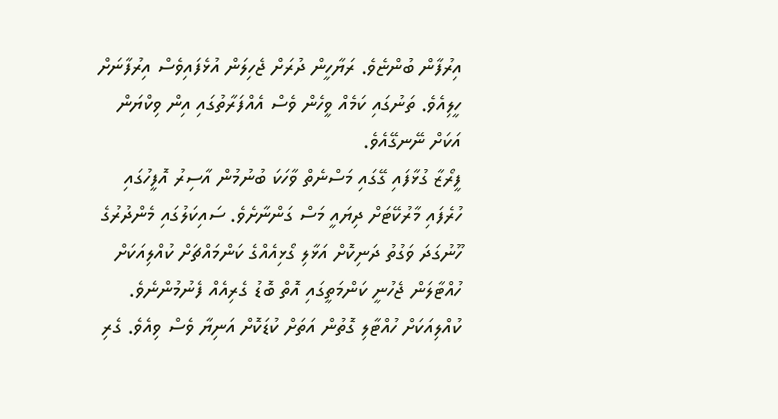އިރުފާން ބުންޏެވެ. ރަޔާހީން ދުރަށް ޖެހިލަން އުޅެފައިވެސް އިރުފާނަށް ހީލިއެވެ. ތަނުގައި ކަމެއް ވީހެން ވެސް އެއްފަރާތުގައި އިން ވިކްޔަން އަކަށް ނޭނގޭއެވެ.
ފީރޯޒާ ގުޅާފައި ގޭގައި މަސްނެތް ވާހަކަ ބުނުމުން އާސިރު އޮފީހުގައި ހުރެފައި މާރުކޭޓަށް ދިޔައީ މަސް ގަންނާށެވެ. ސައިކަލުގައި މެންދުރުގެ ހޫނުގަދަ ވަގުތު ދަނިކޮށް އަޅާލި ގޯޅިއެއްގެ ކަންމައްޗަށް ކުއްލިއަކަށް ހުއްޓާލަން ޖެހުނީ ކަންމަތީގައި އޮތް ބޮޑު ގެރިއެއް ފެނުމުންނެވެ. ކުއްލިއަކަށް ހުއްޓާލި ގޮތުން އަތަށް ކުޑަކޮށް އަނިޔާ ވެސް ވިއެވެ. ގެރި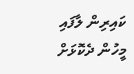ކައިރިން ލާފައި މީހުން ދެކޮޅަށް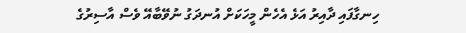ހިނގާފައި ދާއިރު އަޅެ އެހެން މީހަކަށް އުނދަގު ނުވޭބާއޭ ވެސް އާސިރުގެ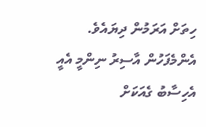ހިތަށް އަރަމުން ދިޔައެވެ. އެންމެފަހުން އާސިރު ނިންމީ އެއީ އެހިސާބު ގެއަކަށް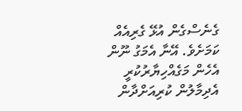ގެނެސްގެން އުޅޭ ގެރިއެއް ކަމަށެވެ. އޭނާ އެމަގު ނޫން އެހެން މަގެއްހިޔާރުކުރީ އެދިމާލުން ކުރިއަށްދާން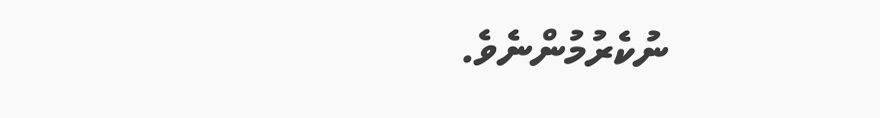ނުކެރުމުންނެވެ.